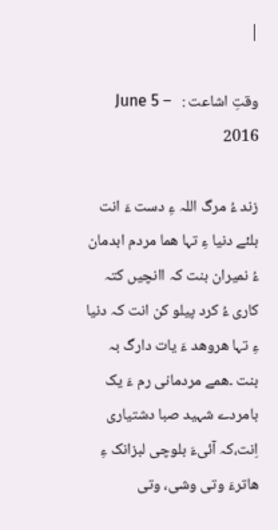|

وقتِ اشاعت :   June 5 – 2016

زند ءُ مرگ اللہ ءِ دست ءَ انت بلئے دنیا ءِ تہا ھما مردم ابدمان ءُ نمیران بنت کہ اانچیں کتہ کاری ءُ کرد پیلو کن انت کہ دنیا ءِ تہا ھروھد ءَ یات دارگ بہ بنت ۔ھمے مردمانی رم ءَ یک بامردے شہید صبا دشتیاری اِنت،کہ آئیءَ بلوچی لبزانک ءِ ھاترءَ وتی وشی، وتی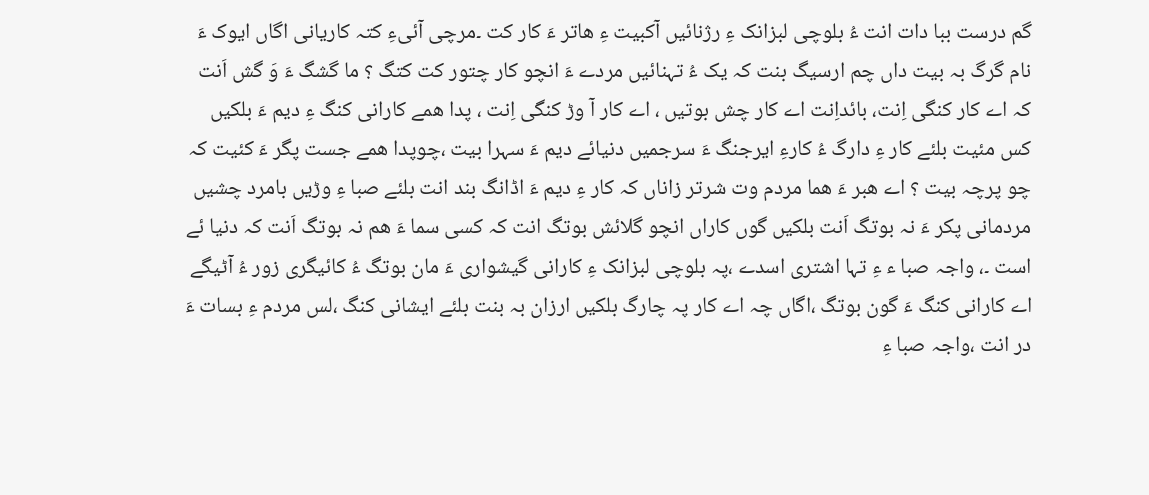گم درست ببا دات انت ءُ بلوچی لبزانک ءِ رژنائیں آکبیت ءِ ھاتر ءَ کار کت ۔مرچی آئیءِ کتہ کاریانی اگاں ایوک ءَ نام گرگ بہ بیت داں چم ارسیگ بنت کہ یک ءُ تہنائیں مردے ءَ انچو کار چتور کت کتگ ؟ ما گشگ ءَ وَ گش اَنت کہ اے کار کنگی اِنت، بائداِنت اے کار چش بوتیں ، اے کار آ وڑ کنگی اِنت ، پدا ھمے کارانی کنگ ءِ دیم ءَ بلکیں کس مئیت بلئے کار ءِ دارگ ءُ کارءِ ایرجنگ ءَ سرجمیں دنیائے دیم ءَ سہرا بیت ،چوپدا ھمے جست پگر ءَ کئیت کہ چو پرچہ بیت ؟ اے ھبر ءَ ھما مردم وت شرتر زاناں کہ کار ءِ دیم ءَ اڈانگ بند انت بلئے صبا ءِ وڑیں بامرد چشیں مردمانی پکر ءَ نہ بوتگ اَنت بلکیں گوں کاراں انچو گلائش بوتگ انت کہ کسی سما ءَ ھم نہ بوتگ اَنت کہ دنیا ئے است ۔، واجہ صبا ء ءِ تہا اشتری اسدے ،پہ بلوچی لبزانک ءِ کارانی گیشواری ءَ مان بوتگ ءُ کائیگری زور ءُ آٹیگے اے کارانی کنگ ءَ گون بوتگ ،اگاں چہ اے کار پہ چارگ بلکیں ارزان بہ بنت بلئے ایشانی کنگ ،لس مردم ءِ بسات ءَ در انت ،واجہ صبا ءِ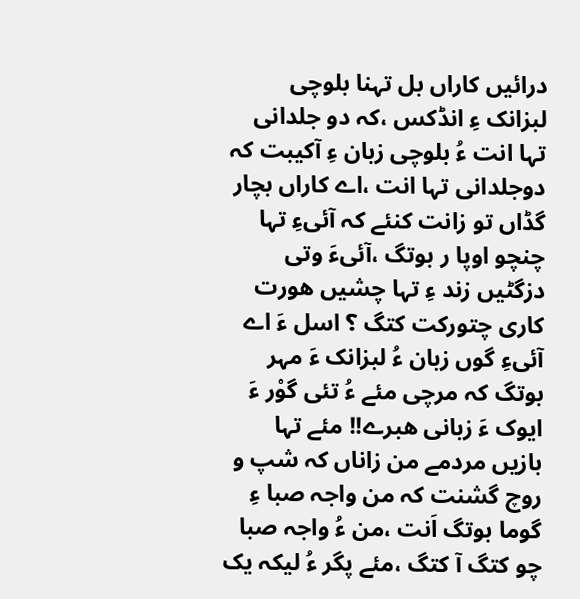درائیں کاراں بل تہنا بلوچی لبزانک ءِ انڈکس ،کہ دو جلدانی تہا انت ءُ بلوچی زبان ءِ آکیبت کہ دوجلدانی تہا انت ،اے کاراں بچار گڈاں تو زانت کنئے کہ آئیءِ تہا چنچو اوپا ر بوتگ ،آئیءَ وتی دزگٹیں زند ءِ تہا چشیں ھورت کاری چتورکت کتگ ؟ اسل ءَ اے آئیءِ گوں زبان ءُ لبزانک ءَ مہر بوتگ کہ مرچی مئے ءُ تئی گوْر ءَ ایوک ءَ زبانی ھبرے!! مئے تہا بازیں مردمے من زاناں کہ شپ و روچ گشنت کہ من واجہ صبا ءِ گوما بوتگ اَنت ،من ءُ واجہ صبا چو کتگ آ کتگ ،مئے پگر ءُ لیکہ یک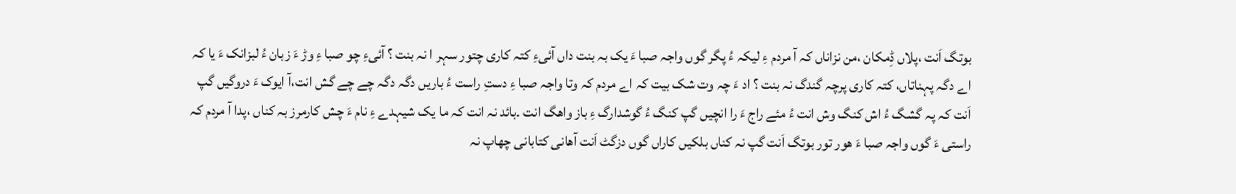بوتگ اَنت ،پلاں ڈِمکان ،من نزاناں کہ آ مردم ءِ لیکہ ءُ پگر گوں واجہ صبا ءَ یک بہ بنت داں آئیءِ کتہ کاری چتور سہر ا نہ بنت ؟ آئیءِ چو صبا ءِ وڑ ءَ زبان ءُ لبزانک ءَ یا کہ اے دگہ پہناتاں، کتہ کاری پرچہ گندگ نہ بنت ؟ اد ءَ چہ وت شک بیت کہ اے مردم کہ وتا واجہ صبا ءِ دستِ راست ءُ باریں دگہ دگہ چے چے گش انت،آ ایوک ءَ دروگیں گپ اَنت کہ پہ گشگ ءُ اش کنگ وش انت ءُ مئے راج ءَ را انچیں گپ کنگ ءُ گوشدارگ ءِ باز واھگ انت ۔بائد نہ انت کہ ما یک شیہدے ءِ نام ءَ چش کارمرز بہ کناں ،پدا آ مردم کہ راستی ءَ گوں واجہ صبا ءَ ھور تور بوتگ اَنت گپ نہ کناں بلکیں کاراں گوں دزگٹ اَنت آھانی کتابانی چھاپ نہ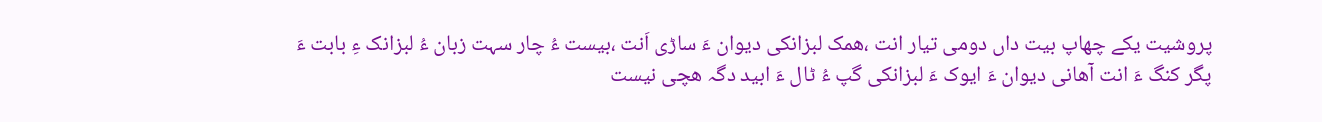پروشیت یکے چھاپ بیت داں دومی تیار انت ،ھمک لبزانکی دیوان ءَ ساڑی اَنت ،بیست ءُ چار سہت زبان ءُ لبزانک ءِ بابت ءَ پگر کنگ ءَ انت آھانی دیوان ءَ ایوک ءَ لبزانکی گپ ءُ ٹال ءَ ابید دگہ ھچی نیست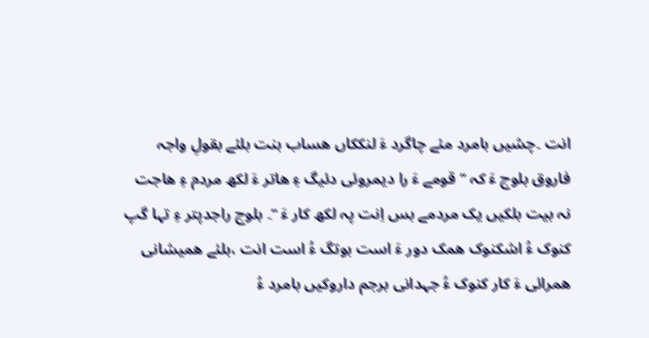انت ۔چشیں بامرد مئے چاگرد ءَ لنککاں ھساب بنت بلئے بقولِ واجہ فاروق بلوچ ءَ کہ ’’قومے ءَ را دیمروئی دئیگ ءِ ھاتر ءَ لکھ مردم ءِ ھاجت نہ بیت بلکیں یک مردمے بس اِنت پہ لکھ کار ءَ ‘‘۔ بلوچ راجدپتر ءِ تہا گپ کنوک ءُ اشکنوک ھمک دور ءَ است بوتگ ءُ است انت ،بلئے ھمیشانی ھمرائی ءَ کار کنوک ءُ جہدانی برجم داروکیں بامرد ءُ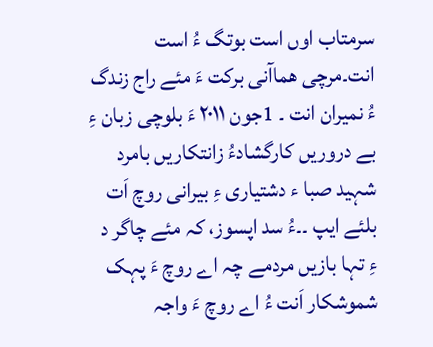سرمتاب اوں است بوتگ ءُ است انت۔مرچی ھماآنی برکت ءَ مئے راج زندگ ءُ نمیران انت ۔ 1جون ۲۰۱۱ ءَ بلوچی زبان ءِ بے دروریں کارگشادءُ زانتکاریں بامرد شہید صبا ء دشتیاری ءِ بیرانی روچ اَت بلئے ایپ ۔۔ءُ سد اپسوز، کہ مئے چاگر د ءِ تہا بازیں مردمے چہ اے روچ ءَ پہک شموشکار اَنت ءُ اے روچ ءَ واجہ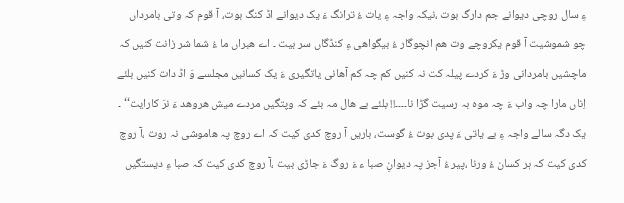ءِ سال روچی دیوانے جم دارگ بوت ،نیکہ واجہ ءِ یات ءُ ترانگ ءَ یک دیوانے اڈ کنگ بوت، آ قوم کہ وتی بامرداں چو شموشیت آ قوم یکروچے وت ھم انچوگار ءُ بیگواھی ءِ کنڈگاں سر بیت ۔ اے ھبراں ما ءُ شما شر زانت کنیں کہ ماچشیں بامردانی وڑ ءَ کردے پیلہ کت نہ کنیں کم چہ کم آھانی یاتگیری ءَ یک کسانیں مجلسے وَ اڈ دات کنیں بلئے اِناں مارا چہ واب ءَ چہ موہ بہ رسیت گڑا نا۔۔۔۔!! بلئے بے ھال مہ بئے کہ وپتگیں مردے میش ھروھد ءَ نرَ کارایت‘‘ ۔ یک دگہ سالے واجہ ءِ بے یاتی ءَ پدی بوت ءُ گوست، باریں آ روچ کدی کیت کہ اے روچ پہ ھاموشی نہ روت ،آ روچ کدی کیت کہ ہر کسان ءُ ورنا ،پیر ءُ آجز پہ دیوانِ صبا ء ءَ روگ ءَ جاڑی بیت ،آ روچ کدی کیت کہ صبا ءِ دیستگیں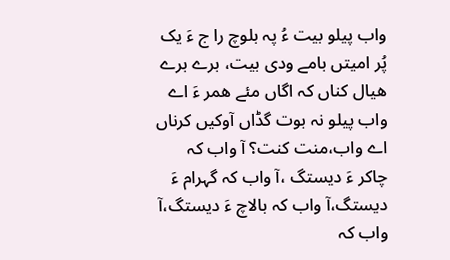واب پیلو بیت ءُ پہ بلوچ را ج ءَ یک پُر امیتں بامے ودی بیت، برے برے ھیال کناں کہ اگاں مئے ھمر ءَ اے واب پیلو نہ بوت گڈاں آوکیں کرناں اے واب،منت کنت؟ آ واب کہ چاکر ءَ دیستگ ،آ واب کہ گہرام ءَ دیستگ،آ واب کہ بالاچ ءَ دیستگ،آ واب کہ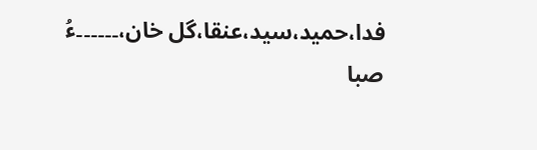فدا،حمید،سید،عنقا،گل خان،۔۔۔۔۔۔ءُ صبا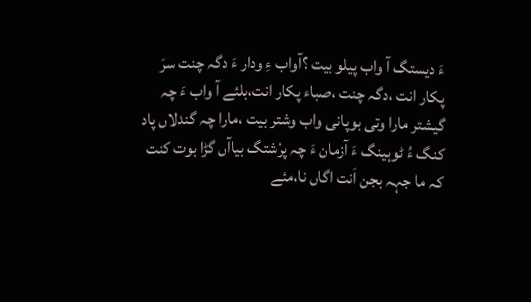ءَ دیستگ آ واب پیلو بیت ؟آواب ءِ ودار ءَ دگہ چنت سرَ پکار انت ،دگہ چنت ،صباء پکار انت،بلئے آ واب ءَ چہ گیشتر مارا وتی بوپانی واب وشتر بیت ،مارا چہ گندلاں پاد کنگ ءُ ٹوہینگ ءَ آزمان ءَ چہ پرْشتگ بیاآں گڑا بوت کنت کہ ما جہہ بجن اَنت اگاں نا،مئے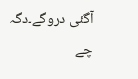آگئی دروگے۔دگہ چے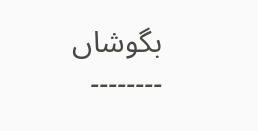بگوشاں ۔۔۔۔۔۔۔۔